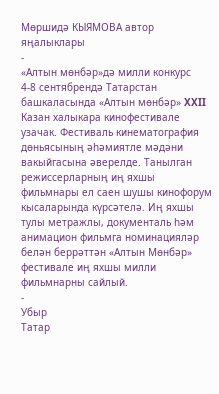Мөршидә КЫЯМОВА автор яңалыклары
-
«Алтын мөнбәр»дә милли конкурс
4-8 сентябрендә Татарстан башкаласында «Алтын мөнбәр» XXII Казан халыкара кинофестивале узачак. Фестиваль кинематография дөньясының әһәмиятле мәдәни вакыйгасына әверелде. Танылган режиссерларның иң яхшы фильмнары ел саен шушы кинофорум кысаларында күрсәтелә. Иң яхшы тулы метражлы, документаль һәм анимацион фильмга номинацияләр белән беррәттән «Алтын Мөнбәр» фестивале иң яхшы милли фильмнарны сайлый.
-
Убыр
Татар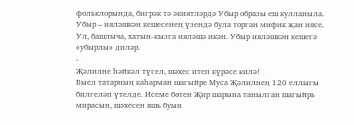фольклорында, бигрәк тә әкиятләрдә Убыр образы еш кулланыла. Убыр – ияләшкән кешесенең үзендә була торган мифик җан иясе. Ул, башлыча, хатын-кызга ияләшә икән. Убыр ияләшкән кешегә «убырлы» диләр.
-
Җәлилне һәйкәл түгел, шәхес итеп күрәсе килә!
Быел татарның каһарман шагыйре Муса Җәлилнең 120 еллыгы билгеләп үтелде. Исеме бөтен Җир шарына танылган шагыйрь мирасын, шәхесен яшь буын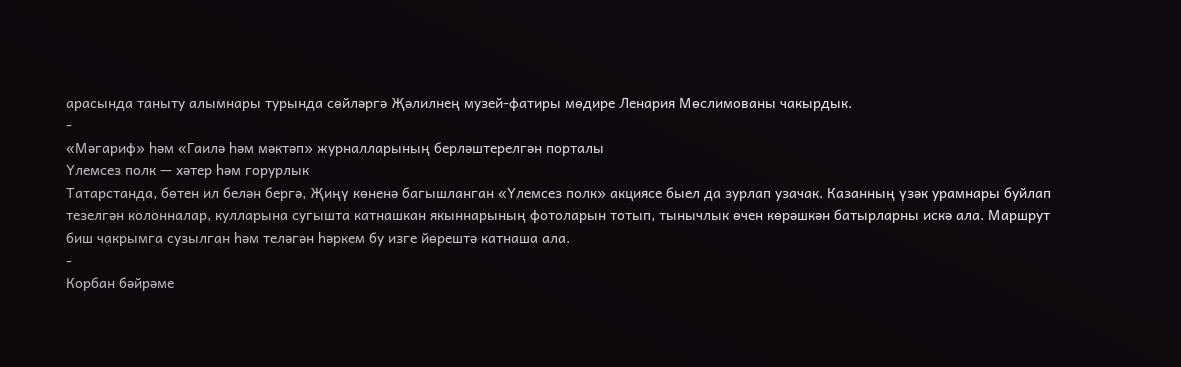арасында таныту алымнары турында cөйләргә Җәлилнең музей-фатиры мөдире Ленария Мөслимованы чакырдык.
-
«Мәгариф» һәм «Гаилә һәм мәктәп» журналларының берләштерелгән порталы
Үлемсез полк — хәтер һәм горурлык
Татарстанда, бөтен ил белән бергә, Җиңү көненә багышланган «Үлемсез полк» акциясе быел да зурлап узачак. Казанның үзәк урамнары буйлап тезелгән колонналар, кулларына сугышта катнашкан якыннарының фотоларын тотып, тынычлык өчен көрәшкән батырларны искә ала. Маршрут биш чакрымга сузылган һәм теләгән һәркем бу изге йөрештә катнаша ала.
-
Корбан бәйрәме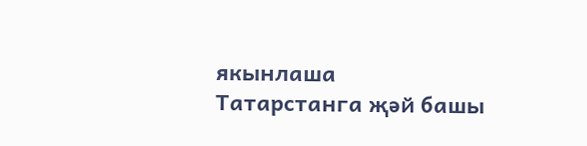якынлаша
Татарстанга җәй башы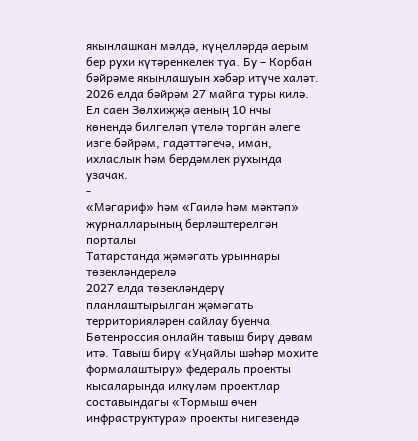якынлашкан мәлдә, күңелләрдә аерым бер рухи күтәренкелек туа. Бу – Корбан бәйрәме якынлашуын хәбәр итүче халәт. 2026 елда бәйрәм 27 майга туры килә. Ел саен Зөлхиҗҗә аеның 10 нчы көнендә билгеләп үтелә торган әлеге изге бәйрәм, гадәттәгечә, иман, ихласлык һәм бердәмлек рухында узачак.
-
«Мәгариф» һәм «Гаилә һәм мәктәп» журналларының берләштерелгән порталы
Татарстанда җәмәгать урыннары төзекләндерелә
2027 елда төзекләндерү планлаштырылган җәмәгать территорияләрен сайлау буенча Бөтенроссия онлайн тавыш бирү дәвам итә. Тавыш бирү «Уңайлы шәһәр мохите формалаштыру» федераль проекты кысаларында илкүләм проектлар составындагы «Тормыш өчен инфраструктура» проекты нигезендә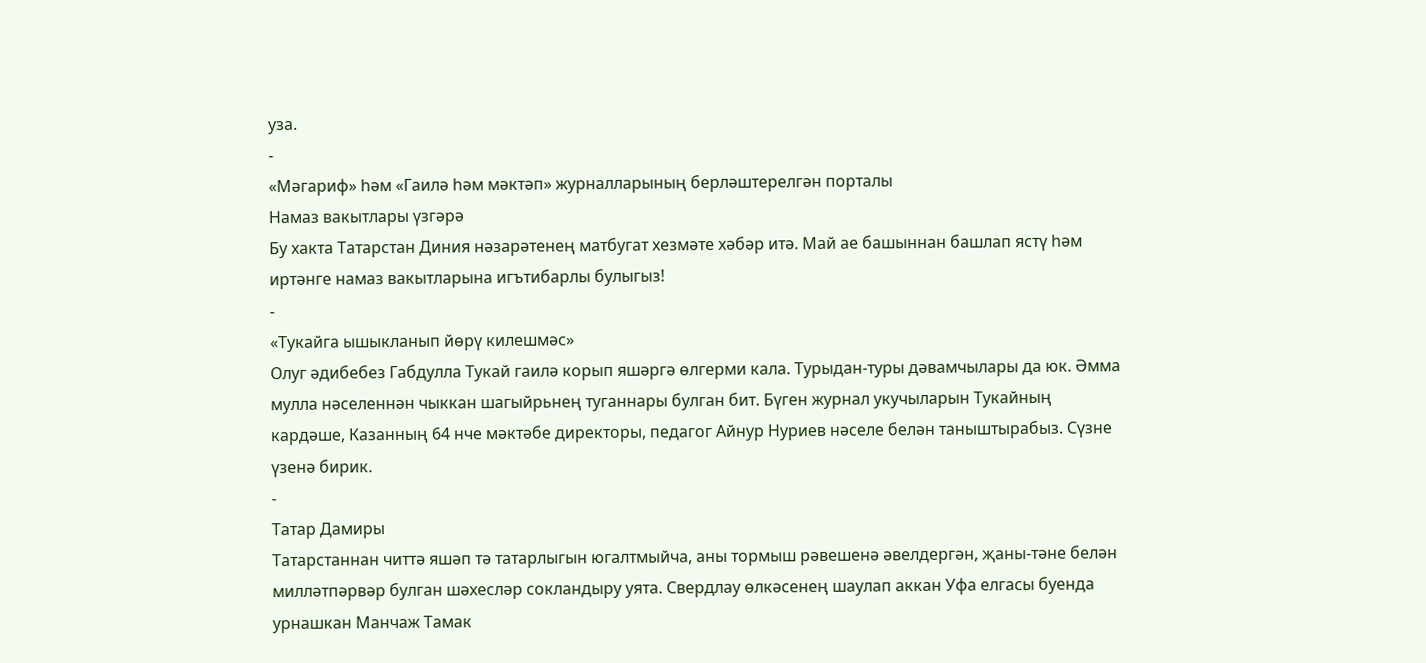уза.
-
«Мәгариф» һәм «Гаилә һәм мәктәп» журналларының берләштерелгән порталы
Намаз вакытлары үзгәрә
Бу хакта Татарстан Диния нәзарәтенең матбугат хезмәте хәбәр итә. Май ае башыннан башлап ястү һәм иртәнге намаз вакытларына игътибарлы булыгыз!
-
«Тукайга ышыкланып йөрү килешмәс»
Олуг әдибебез Габдулла Тукай гаилә корып яшәргә өлгерми кала. Турыдан-туры дәвамчылары да юк. Әмма мулла нәселеннән чыккан шагыйрьнең туганнары булган бит. Бүген журнал укучыларын Тукайның кардәше, Казанның 64 нче мәктәбе директоры, педагог Айнур Нуриев нәселе белән таныштырабыз. Сүзне үзенә бирик.
-
Татар Дамиры
Татарстаннан читтә яшәп тә татарлыгын югалтмыйча, аны тормыш рәвешенә әвелдергән, җаны-тәне белән милләтпәрвәр булган шәхесләр сокландыру уята. Свердлау өлкәсенең шаулап аккан Уфа елгасы буенда урнашкан Манчаж Тамак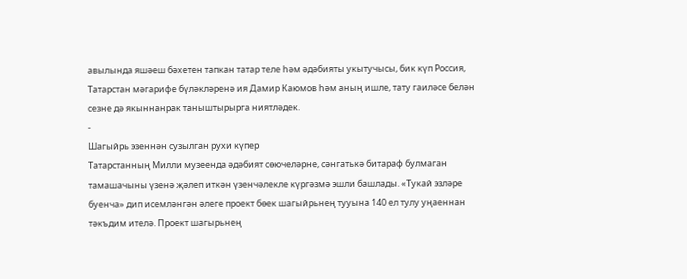авылында яшәеш бәхетен тапкан татар теле һәм әдәбияты укытучысы, бик күп Россия, Татарстан мәгарифе бүләкләренә ия Дамир Каюмов һәм аның ишле, тату гаиләсе белән сезне дә якыннанрак таныштырырга ниятләдек.
-
Шагыйрь эзеннән сузылган рухи күпер
Татарстанның Милли музеенда әдәбият сөючеләрне, сәнгатькә битараф булмаган тамашачыны үзенә җәлеп иткән үзенчәлекле күргәзмә эшли башлады. «Тукай эзләре буенча» дип исемләнгән әлеге проект бөек шагыйрьнең тууына 140 ел тулу уңаеннан тәкъдим ителә. Проект шагырьнең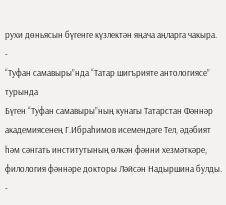рухи дөньясын бүгенге күзлектән яңача аңларга чакыра.
-
“Туфан самавыры”нда “Татар шигърияте антологиясе” турында
Бүген “Туфан самавыры”ның кунагы Татарстан Фәннәр академиясенең Г.Ибраһимов исемендәге Тел, әдәбият һәм сәнгать институтының өлкән фәнни хезмәткәре, филология фәннәре докторы Ләйсән Надыршина булды.
-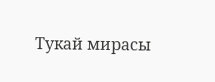Тукай мирасы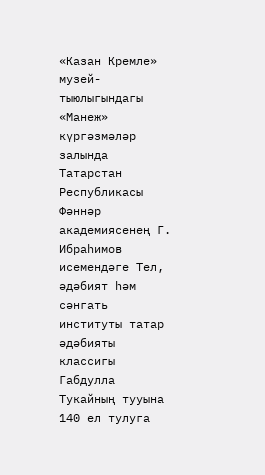«Казан Кремле» музей-тыюлыгындагы «Манеж» күргәзмәләр залында Татарстан Республикасы Фәннәр академиясенең Г. Ибраһимов исемендәге Тел, әдәбият һәм сәнгать институты татар әдәбияты классигы Габдулла Тукайның тууына 140 ел тулуга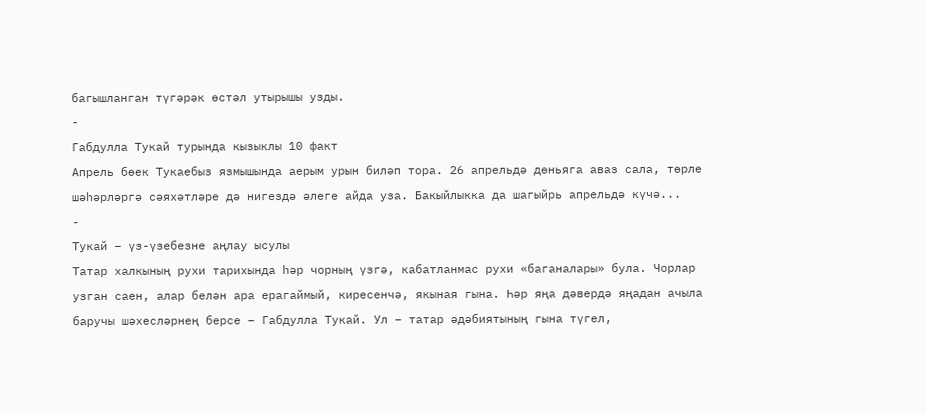багышланган түгәрәк өстәл утырышы узды.
-
Габдулла Тукай турында кызыклы 10 факт
Апрель бөек Тукаебыз язмышында аерым урын биләп тора. 26 апрельдә дөньяга аваз сала, төрле шәһәрләргә сәяхәтләре дә нигездә әлеге айда уза. Бакыйлыкка да шагыйрь апрельдә күчә...
-
Тукай – үз-үзебезне аңлау ысулы
Татар халкының рухи тарихында һәр чорның үзгә, кабатланмас рухи «баганалары» була. Чорлар узган саен, алар белән ара ерагаймый, киресенчә, якыная гына. Һәр яңа дәвердә яңадан ачыла баручы шәхесләрнең берсе – Габдулла Тукай. Ул – татар әдәбиятының гына түгел,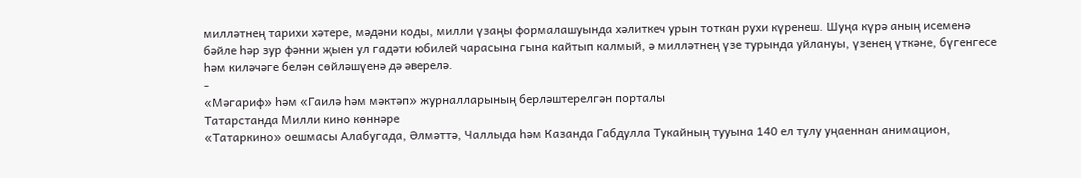милләтнең тарихи хәтере, мәдәни коды, милли үзаңы формалашуында хәлиткеч урын тоткан рухи күренеш. Шуңа күрә аның исеменә бәйле һәр зур фәнни җыен ул гадәти юбилей чарасына гына кайтып калмый, ә милләтнең үзе турында уйлануы, үзенең үткәне, бүгенгесе һәм киләчәге белән сөйләшүенә дә әверелә.
-
«Мәгариф» һәм «Гаилә һәм мәктәп» журналларының берләштерелгән порталы
Татарстанда Милли кино көннәре
«Татаркино» оешмасы Алабугада, Әлмәттә, Чаллыда һәм Казанда Габдулла Тукайның тууына 140 ел тулу уңаеннан анимацион,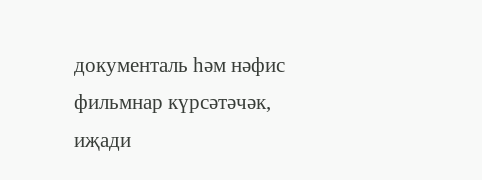документаль һәм нәфис фильмнар күрсәтәчәк, иҗади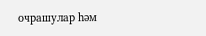очрашулар һәм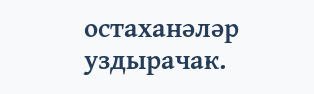остаханәләр уздырачак.